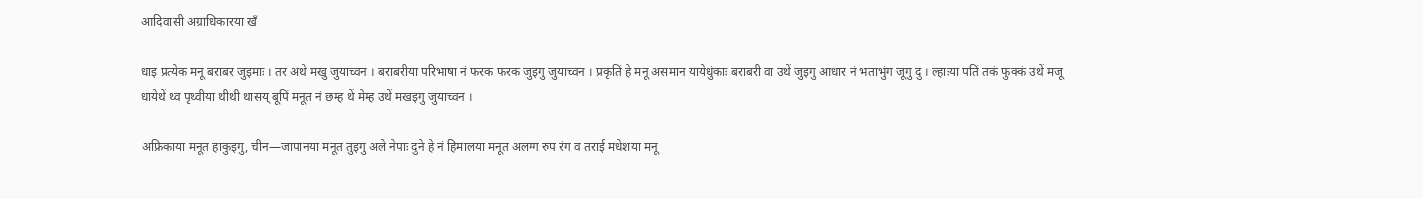आदिवासी अग्राधिकारया खँ

धाइ प्रत्येक मनू बराबर जुइमाः । तर अथे मखु जुयाच्वन । बराबरीया परिभाषा नं फरक फरक जुइगु जुयाच्वन । प्रकृतिं हे मनू असमान यायेधुंकाः बराबरी वा उथें जुइगु आधार नं भताभुंग जूगु दु । ल्हाःया पतिं तकं फुक्कं उथें मजू धायेथें थ्व पृथ्वीया थीथी थासय् बूपिं मनूत नं छम्ह थें मेम्ह उथें मखइगु जुयाच्वन ।

अफ्रिकाया मनूत हाकुइगु, चीन—जापानया मनूत तुइगु अले नेपाः दुने हे नं हिमालया मनूत अलग्ग रुप रंग व तराई मधेशया मनू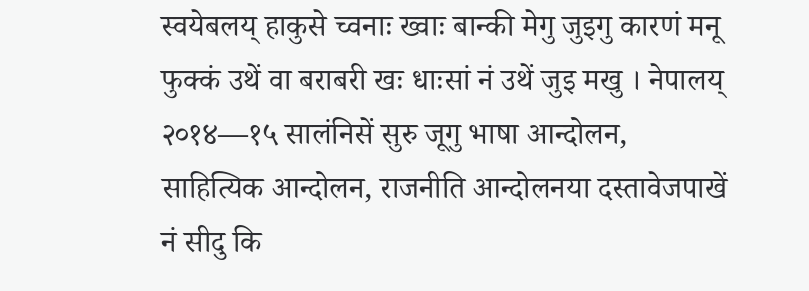स्वयेबलय् हाकुसे च्वनाः ख्वाः बान्की मेगु जुइगु कारणं मनू फुक्कं उथें वा बराबरी खः धाःसां नं उथें जुइ मखु । नेपालय् २०१४—१५ सालंनिसें सुरु जूगु भाषा आन्दोलन, साहित्यिक आन्दोलन, राजनीति आन्दोलनया दस्तावेजपाखें नं सीदु कि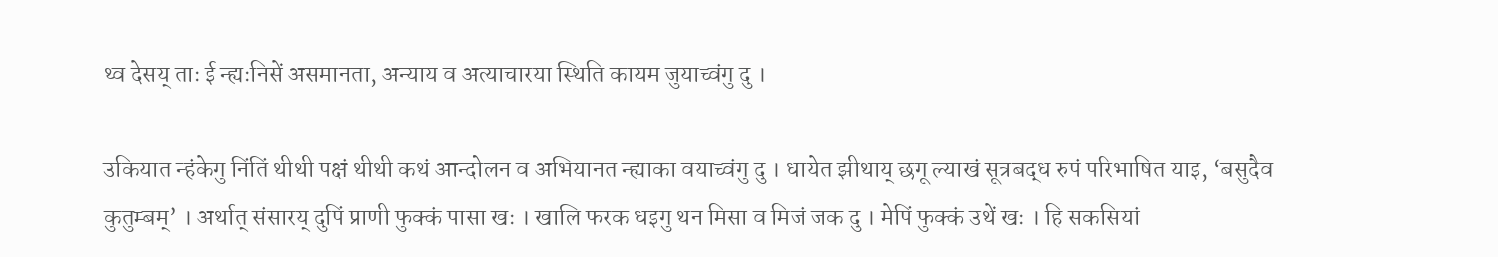थ्व देसय् ताः ई न्ह्यःनिसें असमानता, अन्याय व अत्याचारया स्थिति कायम जुयाच्वंगु दु ।

उकियात न्हंकेगु निंतिं थीथी पक्षं थीथी कथं आन्दोलन व अभियानत न्ह्याका वयाच्वंगु दु । धायेत झीथाय् छगू ल्याखं सूत्रबद्ध रुपं परिभाषित याइ, ‘बसुदैव कुतुम्बम्’ । अर्थात् संसारय् दुपिं प्राणी फुक्कं पासा खः । खालि फरक धइगु थन मिसा व मिजं जक दु । मेपिं फुक्कं उथें खः । हि सकसियां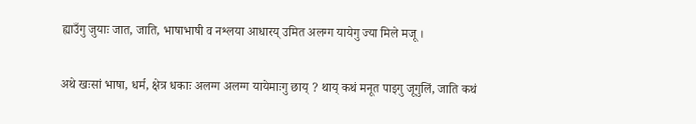ह्याउँगु जुयाः जात, जाति, भाषाभाषी व नश्लया आधारय् उमित अलग्ग यायेगु ज्या मिले मजू ।

अथे खःसां भाषा, धर्म, क्षेत्र धकाः अलग्ग अलग्ग यायेमाःगु छाय् ? थाय् कथं मनूत पाइगु जूगुलिं, जाति कथं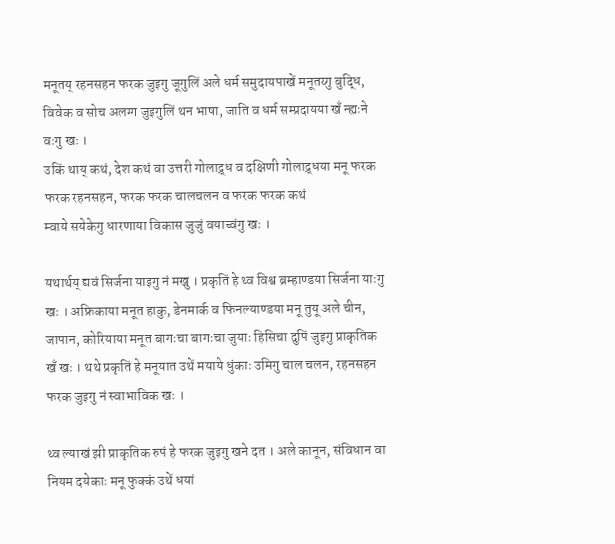मनूतय् रहनसहन फरक जुइगु जूगुलिं अले धर्म समुदायपाखें मनूतय्गु बुद्धि, विवेक व सोच अलग्ग जुइगुलिं थन भाषा, जाति व धर्म सम्प्रदायया खँ न्ह्यःने वःगु खः ।
उकिं थाय् कथं, देश कथं वा उत्तरी गोलाद्र्ध व दक्षिणी गोलाद्र्धया मनू फरक फरक रहनसहन, फरक फरक चालचलन व फरक फरक कथं
म्वाये सयेकेगु धारणाया विकास जुजुं वयाच्वंगु खः ।

यथार्थय् द्यवं सिर्जना याइगु नं मखु । प्रकृतिं हे थ्व विश्व ब्रम्हाण्डया सिर्जना याःगु खः । अफ्रिकाया मनूत हाकु, डेनमार्क व फिनल्याण्डया मनू तुयू अले चीन, जापान, कोरियाया मनूत बागःचा बागःचा जुयाः हिसिचा दुपिं जुइगु प्राकृतिक खँ खः । थथे प्रकृतिं हे मनूयात उथें मयाये धुंकाः उमिगु चाल चलन, रहनसहन फरक जुइगु नं स्वाभाविक खः ।

थ्व ल्याखं झी प्राकृतिक रुपं हे फरक जुइगु खने दत । अले कानून, संविधान वा नियम दयेकाः मनू फुक्कं उथें धयां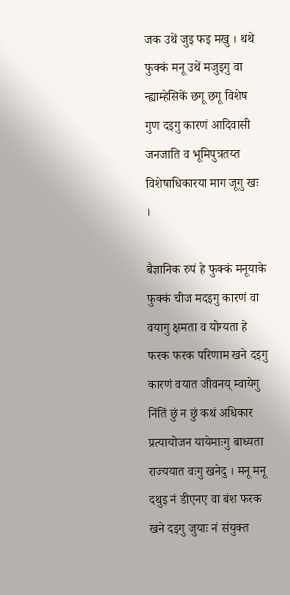जक उथें जुइ फइ मखु । थथे फुक्कं मनू उथें मजुइगु वा न्ह्याम्हेसिकें छगू छगू विशेष गुण दइगु कारणं आदिवासी जनजाति व भूमिपुत्रतय्त विशेषाधिकारया माग जूगु खः ।

बैज्ञानिक रुपं हे फुक्कं मनूयाके फुक्कं चीज मदइगु कारणं वा वयागु क्षमता व योग्यता हे फरक फरक परिणाम खने दइगु कारणं वयात जीवनय् म्वायेगु निंतिं छुं न छुं कथं अधिकार प्रत्यायोजन यायेमाःगु बाध्यता राज्ययात वःगु खनेदु । मनू मनू दथुइ नं डीएनए वा बंश फरक खने दइगु जुयाः नं संयुक्त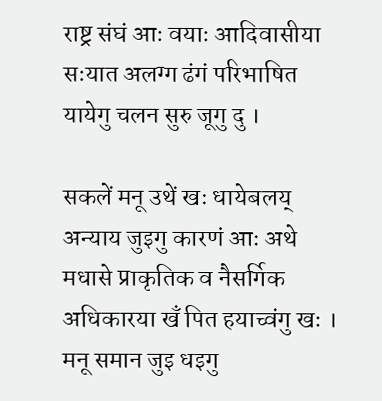राष्ट्र संघं आः वयाः आदिवासीया सःयात अलग्ग ढंगं परिभाषित यायेगु चलन सुरु जूगु दु ।

सकलें मनू उथें खः धायेबलय् अन्याय जुइगु कारणं आः अथे मधासे प्राकृतिक व नैसर्गिक अधिकारया खँ पित हयाच्वंगु खः । मनू समान जुइ धइगु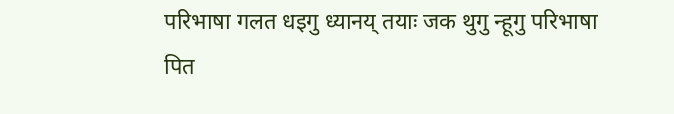परिभाषा गलत धइगु ध्यानय् तयाः जक थुगु न्हूगु परिभाषा पित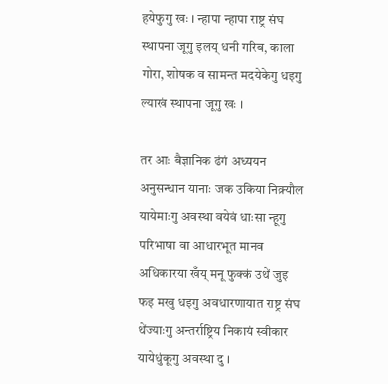हयेफुगु खः । न्हापा न्हापा राष्ट्र संघ स्थापना जूगु इलय् धनी गरिब, काला गोरा, शोषक व सामन्त मदयेकेगु धइगु ल्याखं स्थापना जूगु खः ।

तर आः बैज्ञानिक ढंगं अध्ययन अनुसन्धान यानाः जक उकिया निक्र्यौल यायेमाःगु अवस्था वयेवं धाःसा न्हूगु परिभाषा वा आधारभूत मानव अधिकारया खँय् मनू फुक्कं उथें जुइ फइ मखु धइगु अवधारणायात राष्ट्र संघ थेंज्याःगु अन्तर्राष्ट्रिय निकायं स्वीकार यायेधुंकूगु अवस्था दु ।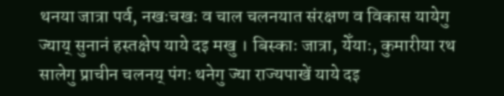थनया जात्रा पर्व, नखःचखः व चाल चलनयात संरक्षण व विकास यायेगु ज्याय् सुनानं हस्तक्षेप याये दइ मखु । बिस्काः जात्रा, येँयाः, कुमारीया रथ सालेगु प्राचीन चलनय् पंगः थनेगु ज्या राज्यपाखें याये दइ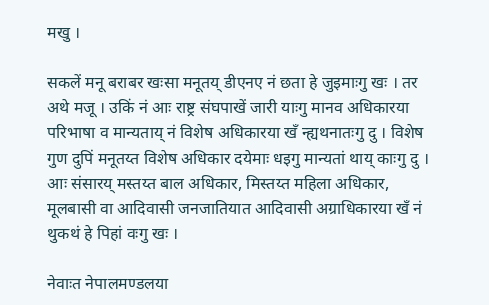मखु ।

सकलें मनू बराबर खःसा मनूतय् डीएनए नं छता हे जुइमाःगु खः । तर अथे मजू । उकिं नं आः राष्ट्र संघपाखें जारी याःगु मानव अधिकारया परिभाषा व मान्यताय् नं विशेष अधिकारया खँ न्ह्यथनातःगु दु । विशेष गुण दुपिं मनूतय्त विशेष अधिकार दयेमाः धइगु मान्यतां थाय् काःगु दु । आः संसारय् मस्तय्त बाल अधिकार, मिस्तय्त महिला अधिकार, मूलबासी वा आदिवासी जनजातियात आदिवासी अग्राधिकारया खँ नं थुकथं हे पिहां वःगु खः ।

नेवाःत नेपालमण्डलया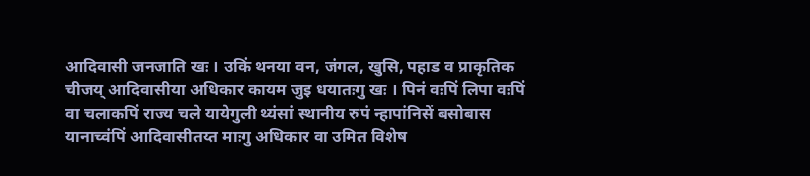आदिवासी जनजाति खः । उकिं थनया वन, जंगल, खुसि, पहाड व प्राकृतिक चीजय् आदिवासीया अधिकार कायम जुइ धयातःगु खः । पिनं वःपिं लिपा वःपिं वा चलाकपिं राज्य चले यायेगुली थ्यंसां स्थानीय रुपं न्हापांनिसें बसोबास यानाच्वंपिं आदिवासीतय्त माःगु अधिकार वा उमित विशेष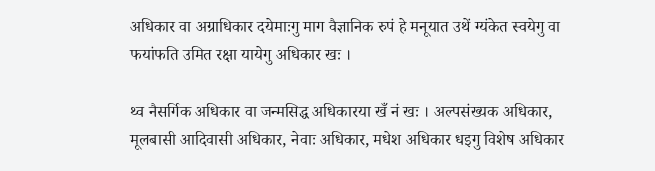अधिकार वा अग्राधिकार दयेमाःगु माग वैज्ञानिक रुपं हे मनूयात उथें ग्यंकेत स्वयेगु वा फयांफति उमित रक्षा यायेगु अधिकार खः ।

थ्व नैसर्गिक अधिकार वा जन्मसिद्ध अधिकारया खँ नं खः । अल्पसंख्यक अधिकार, मूलबासी आदिवासी अधिकार, नेवाः अधिकार, मधेश अधिकार धइगु विशेष अधिकार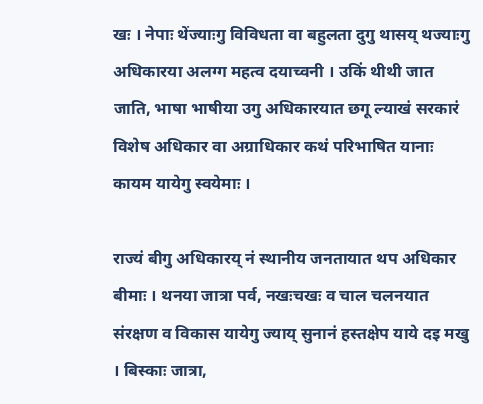खः । नेपाः थेंज्याःगु विविधता वा बहुलता दुगु थासय् थज्याःगु अधिकारया अलग्ग महत्व दयाच्वनी । उकिं थीथी जात जाति, भाषा भाषीया उगु अधिकारयात छगू ल्याखं सरकारं विशेष अधिकार वा अग्राधिकार कथं परिभाषित यानाः कायम यायेगु स्वयेमाः ।

राज्यं बीगु अधिकारय् नं स्थानीय जनतायात थप अधिकार बीमाः । थनया जात्रा पर्व, नखःचखः व चाल चलनयात संरक्षण व विकास यायेगु ज्याय् सुनानं हस्तक्षेप याये दइ मखु । बिस्काः जात्रा,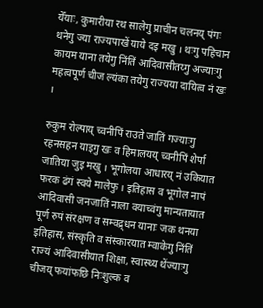येँयाः, कुमारीया रथ सालेगु प्राचीन चलनय् पंगः थनेगु ज्या राज्यपाखें याये दइ मखु । थःगु पहिचान कायम याना तयेगु निंतिं आदिवासीतय्गु अज्याःगु महत्वपूर्ण चीज ल्यंका तयेगु राज्यया दायित्व नं खः ।

रुकुम रोल्पाय् च्वनीपिं राउते जातिं गज्याःगु रहनसहन याइगु खः व हिमालयय् च्वनीपिं शेर्पा जातिया जुइ मखु । भूगोलया आधारय् नं उकियात फरक ढंगं स्वये मालेफु । इतिहास व भूगोल नापं आदिवासी जनजातिं नाला वयाच्वंगु मान्यतायात पूर्ण रुपं संरक्षण व सम्वद्र्धन यानाः जक थनया इतिहास, संस्कृति व संस्कारयात म्वाकेगु निंतिं राज्यं आदिवासीयात शिक्षा, स्वास्थ्य थेंज्याःगु चीजय् फयांफछि निःशुल्क व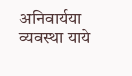अनिवार्यया व्यवस्था याये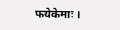फयेकेमाः ।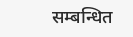सम्बन्धित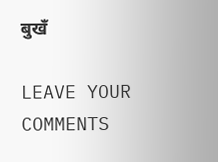बुखँ

LEAVE YOUR COMMENTS